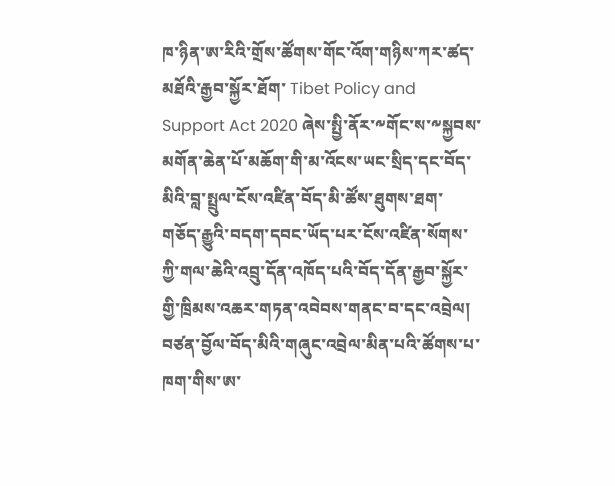ཁ་ཉིན་ཨ་རིའི་གྲོས་ཚོགས་གོང་འོག་གཉིས་ཀར་ཚད་མཐོའི་རྒྱབ་སྐྱོར་ཐོག་ Tibet Policy and Support Act 2020 ཞེས་སྤྱི་ནོར་༸གོང་ས་༸སྐྱབས་མགོན་ཆེན་པོ་མཆོག་གི་མ་འོངས་ཡང་སྲིད་དང་བོད་མིའི་བླ་སྤྲུལ་ངོས་འཛིན་བོད་མི་ཚོས་ཐུགས་ཐག་གཅོད་རྒྱུའི་བདག་དབང་ཡོད་པར་ངོས་འཛིན་སོགས་ཀྱི་གལ་ཆེའི་འབྲུ་དོན་འཁོད་པའི་བོད་དོན་རྒྱབ་སྐྱོར་གྱི་ཁྲིམས་འཆར་གཏན་འབེབས་གནང་བ་དང་འབྲེལ། བཙན་བྱོལ་བོད་མིའི་གཞུང་འབྲེལ་མིན་པའི་ཚོགས་པ་ཁག་གིས་ཨ་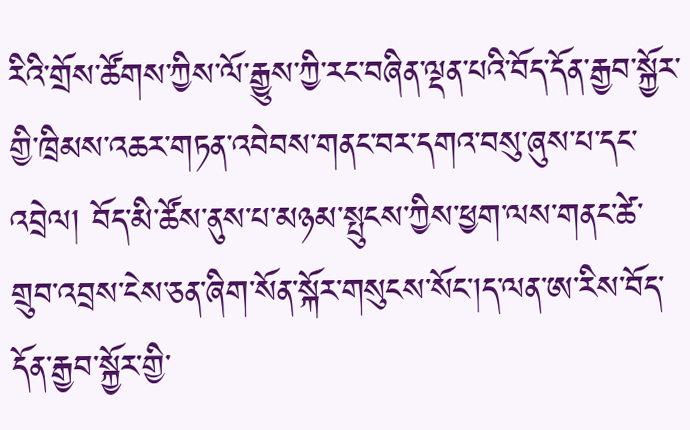རིའི་གྲོས་ཚོགས་ཀྱིས་ལོ་རྒྱུས་ཀྱི་རང་བཞིན་ལྡན་པའི་བོད་དོན་རྒྱབ་སྐྱོར་གྱི་ཁྲིམས་འཆར་གཏན་འབེབས་གནང་བར་དགའ་བསུ་ཞུས་པ་དང་འབྲེལ། བོད་མི་ཚོས་ནུས་པ་མཉམ་སྤུངས་ཀྱིས་ཕྱག་ལས་གནང་ཚེ་གྲུབ་འབྲས་ངེས་ཅན་ཞིག་སོན་སྐོར་གསུངས་སོང་།ད་ལན་ཨ་རིས་བོད་དོན་རྒྱབ་སྐྱོར་གྱི་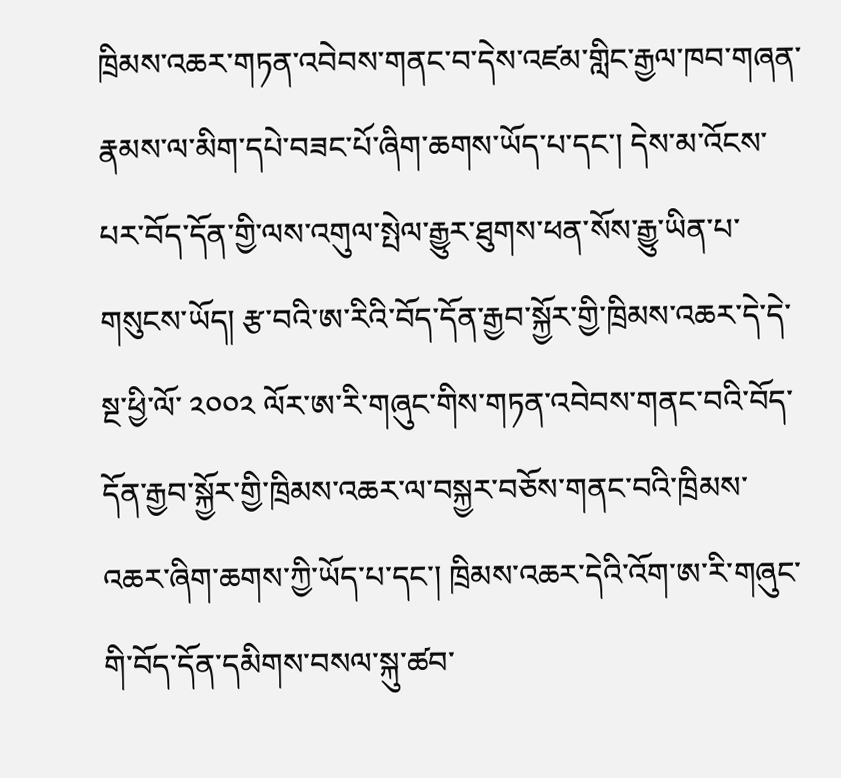ཁྲིམས་འཆར་གཏན་འབེབས་གནང་བ་དེས་འཛམ་གླིང་རྒྱལ་ཁབ་གཞན་རྣམས་ལ་མིག་དཔེ་བཟང་པོ་ཞིག་ཆགས་ཡོད་པ་དང་། དེས་མ་འོངས་པར་བོད་དོན་གྱི་ལས་འགུལ་སྤེལ་རྒྱུར་ཐུགས་ཕན་སོས་རྒྱུ་ཡིན་པ་གསུངས་ཡོད། རྩ་བའི་ཨ་རིའི་བོད་དོན་རྒྱབ་སྐྱོར་གྱི་ཁྲིམས་འཆར་དེ་དེ་སྔ་ཕྱི་ལོ་ ༢༠༠༢ ལོར་ཨ་རི་གཞུང་གིས་གཏན་འབེབས་གནང་བའི་བོད་དོན་རྒྱབ་སྐྱོར་གྱི་ཁྲིམས་འཆར་ལ་བསྐྱར་བཅོས་གནང་བའི་ཁྲིམས་འཆར་ཞིག་ཆགས་ཀྱི་ཡོད་པ་དང་། ཁྲིམས་འཆར་དེའི་འོག་ཨ་རི་གཞུང་གི་བོད་དོན་དམིགས་བསལ་སྐུ་ཚབ་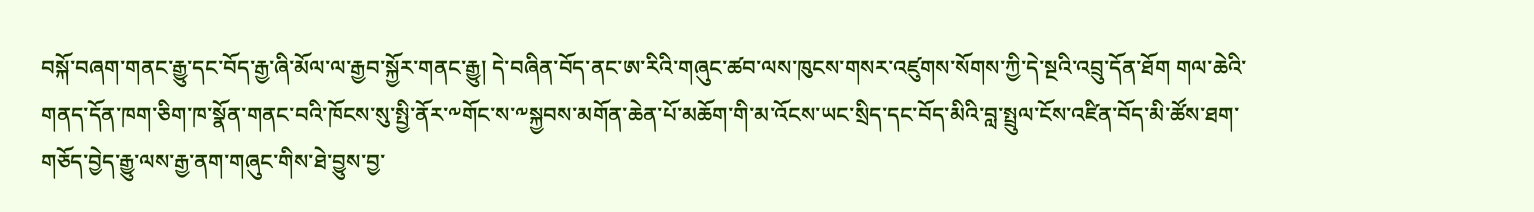བསྐོ་བཞག་གནང་རྒྱུ་དང་བོད་རྒྱ་ཞི་མོལ་ལ་རྒྱབ་སྐྱོར་གནང་རྒྱུ། དེ་བཞིན་བོད་ནང་ཨ་རིའི་གཞུང་ཚབ་ལས་ཁུངས་གསར་འཛུགས་སོགས་ཀྱི་དེ་སྔའི་འབྲུ་དོན་ཐོག གལ་ཆེའི་གནད་དོན་ཁག་ཅིག་ཁ་སྣོན་གནང་བའི་ཁོངས་སུ་སྤྱི་ནོར་༸གོང་ས་༸སྐྱབས་མགོན་ཆེན་པོ་མཆོག་གི་མ་འོངས་ཡང་སྲིད་དང་བོད་མིའི་བླ་སྤྲུལ་ངོས་འཛིན་བོད་མི་ཚོས་ཐག་གཅོད་བྱེད་རྒྱུ་ལས་རྒྱ་ནག་གཞུང་གིས་ཐེ་བྱུས་བྱ་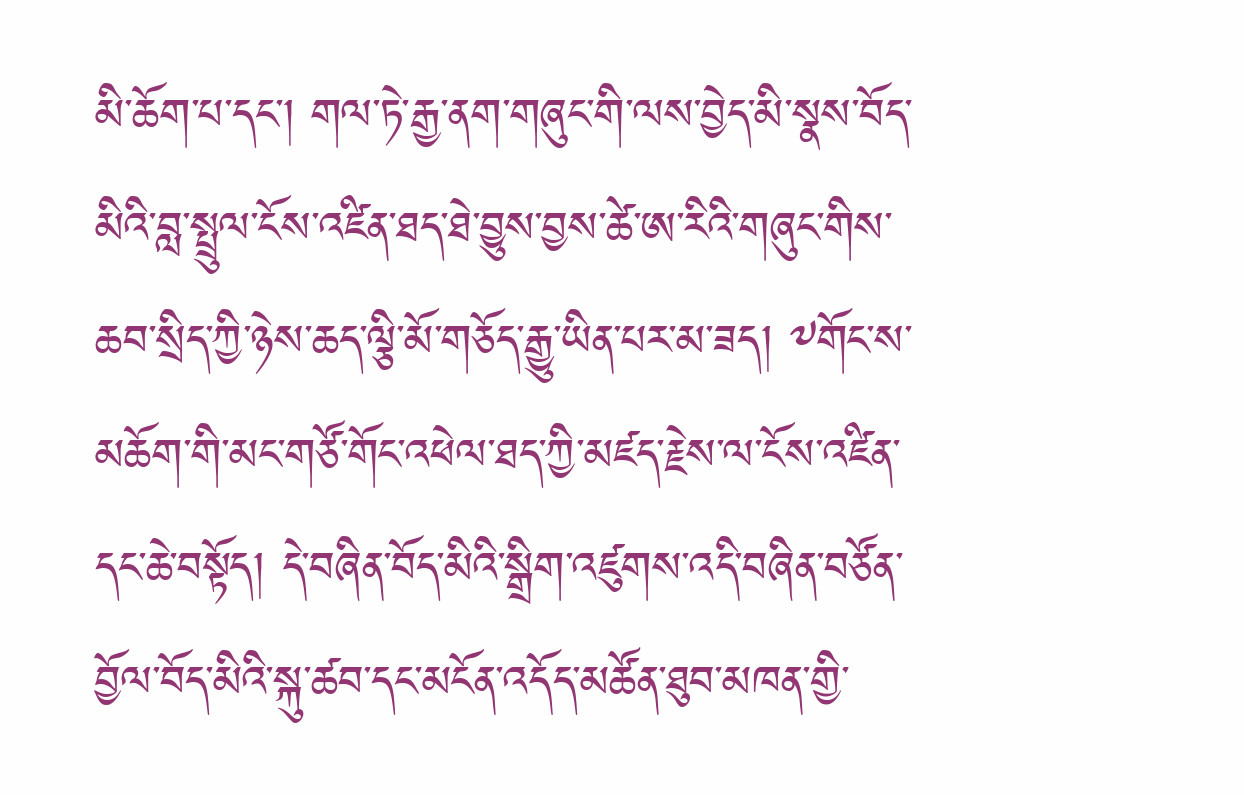མི་ཆོག་པ་དང་། གལ་ཏེ་རྒྱ་ནག་གཞུང་གི་ལས་བྱེད་མི་སྣས་བོད་མིའི་བླ་སྤྲུལ་ངོས་འཛིན་ཐད་ཐེ་བྱུས་བྱས་ཚེ་ཨ་རིའི་གཞུང་གིས་ཆབ་སྲིད་ཀྱི་ཉེས་ཆད་ལྕི་མོ་གཅོད་རྒྱུ་ཡིན་པར་མ་ཟད། ༸གོང་ས་མཆོག་གི་མང་གཙོ་གོང་འཕེལ་ཐད་ཀྱི་མཛད་རྗེས་ལ་ངོས་འཛིན་དང་ཆེ་བསྟོད། དེ་བཞིན་བོད་མིའི་སྒྲིག་འཛུགས་འདི་བཞིན་བཙོན་བྱོལ་བོད་མིའི་སྐུ་ཚབ་དང་མངོན་འདོད་མཚོན་ཐུབ་མཁན་གྱི་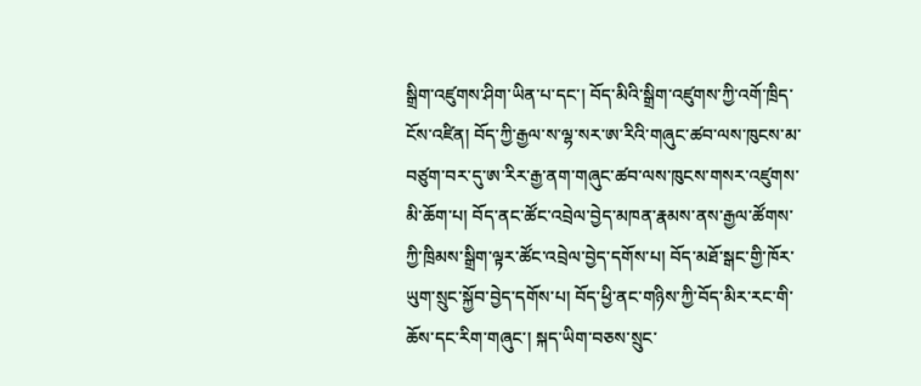སྒྲིག་འཛུགས་ཤིག་ཡིན་པ་དང་། བོད་མིའི་སྒྲིག་འཛུགས་ཀྱི་འགོ་ཁྲིད་ངོས་འཛིན། བོད་ཀྱི་རྒྱལ་ས་ལྷ་སར་ཨ་རིའི་གཞུང་ཚབ་ལས་ཁུངས་མ་བཙུག་བར་དུ་ཨ་རིར་རྒྱ་ནག་གཞུང་ཚབ་ལས་ཁུངས་གསར་འཛུགས་མི་ཆོག་པ། བོད་ནང་ཚོང་འབྲེལ་བྱེད་མཁན་རྣམས་ནས་རྒྱལ་ཚོགས་ཀྱི་ཁྲིམས་སྒྲིག་ལྟར་ཚོང་འབྲེལ་བྱེད་དགོས་པ། བོད་མཐོ་སྒང་གྱི་ཁོར་ཡུག་སྲུང་སྐྱོབ་བྱེད་དགོས་པ། བོད་ཕྱི་ནང་གཉིས་ཀྱི་བོད་མིར་རང་གི་ཆོས་དང་རིག་གཞུང་། སྐད་ཡིག་བཅས་སྲུང་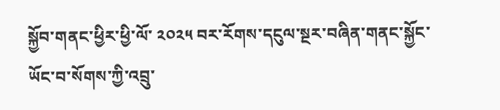སྐྱོབ་གནང་ཕྱིར་ཕྱི་ལོ་ ༢༠༢༥ བར་རོགས་དངུལ་སྔར་བཞིན་གནང་སྐྱོང་ཡོང་བ་སོགས་ཀྱི་འབྲུ་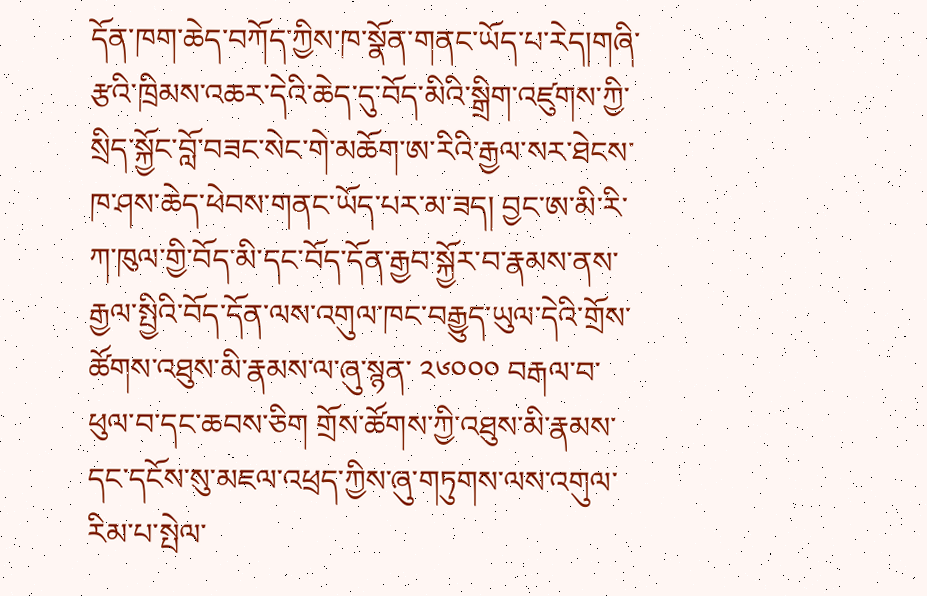དོན་ཁག་ཆེད་བཀོད་ཀྱིས་ཁ་སྣོན་གནང་ཡོད་པ་རེད།གཞི་རྩའི་ཁྲིམས་འཆར་དེའི་ཆེད་དུ་བོད་མིའི་སྒྲིག་འཛུགས་ཀྱི་སྲིད་སྐྱོང་བློ་བཟང་སེང་གེ་མཆོག་ཨ་རིའི་རྒྱལ་སར་ཐེངས་ཁ་ཤས་ཆེད་ཕེབས་གནང་ཡོད་པར་མ་ཟད། བྱང་ཨ་མི་རི་ཀ་ཁུལ་གྱི་བོད་མི་དང་བོད་དོན་རྒྱབ་སྐྱོར་བ་རྣམས་ནས་རྒྱལ་སྤྱིའི་བོད་དོན་ལས་འགུལ་ཁང་བརྒྱུད་ཡུལ་དེའི་གྲོས་ཚོགས་འཐུས་མི་རྣམས་ལ་ཞུ་སྙན་ ༢༦༠༠༠ བརྒལ་བ་ཕུལ་བ་དང་ཆབས་ཅིག གྲོས་ཚོགས་ཀྱི་འཐུས་མི་རྣམས་དང་དངོས་སུ་མཇལ་འཕྲད་ཀྱིས་ཞུ་གཏུགས་ལས་འགུལ་རིམ་པ་སྤེལ་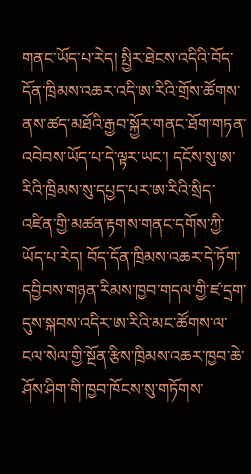གནང་ཡོད་པ་རེད། སྤྱིར་ཐེངས་འདིའི་བོད་དོན་ཁྲིམས་འཆར་འདི་ཨ་རིའི་གྲོས་ཚོགས་ནས་ཚད་མཐོའི་རྒྱབ་སྐྱོར་གནང་ཐོག་གཏན་འབེབས་ཡོད་པ་དེ་ལྟར་ཡང་། དངོས་སུ་ཨ་རིའི་ཁྲིམས་སུ་དཔྱད་པར་ཨ་རིའི་སྲིད་འཛིན་གྱི་མཚན་རྟགས་གནང་དགོས་ཀྱི་ཡོད་པ་རེད། བོད་དོན་ཁྲིམས་འཆར་དེ་ཏོག་དབྱིབས་གཉན་རིམས་ཁྱབ་གདལ་གྱི་ཛ་དྲག་དུས་སྐབས་འདིར་ཨ་རིའི་མང་ཚོགས་ལ་ངལ་སེལ་གྱི་སྔོན་རྩིས་ཁྲིམས་འཆར་ཁྱབ་ཆེ་ཤོས་ཤིག་གི་ཁྱབ་ཁོངས་སུ་གཏོགས་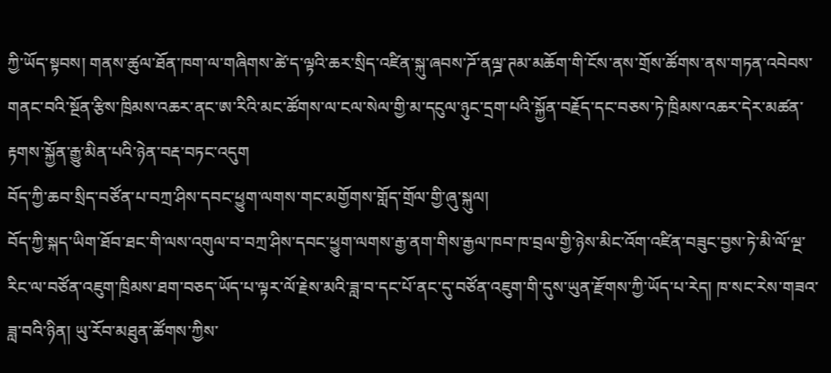ཀྱི་ཡོད་སྟབས། གནས་ཚུལ་ཐོན་ཁག་ལ་གཞིགས་ཚེ་ད་ལྟའི་ཆར་སྲིད་འཛིན་སྐུ་ཞབས་ཌོ་ནལྜ་ཊམ་མཆོག་གི་ངོས་ནས་གྲོས་ཚོགས་ནས་གཏན་འབེབས་གནང་བའི་སྔོན་རྩིས་ཁྲིམས་འཆར་ནང་ཨ་རིའི་མང་ཚོགས་ལ་ངལ་སེལ་གྱི་མ་དངུལ་ཉུང་དྲག་པའི་སྐྱོན་བརྗོད་དང་བཅས་ཏེ་ཁྲིམས་འཆར་དེར་མཚན་རྟགས་སྐྱོན་རྒྱུ་མིན་པའི་ཉེན་བརྡ་བཏང་འདུག
བོད་ཀྱི་ཆབ་སྲིད་བཙོན་པ་བཀྲ་ཤིས་དབང་ཕྱུག་ལགས་གང་མགྱོགས་གློད་གྲོལ་གྱི་ཞུ་སྐུལ།
བོད་ཀྱི་སྐད་ཡིག་ཐོབ་ཐང་གི་ལས་འགུལ་བ་བཀྲ་ཤིས་དབང་ཕྱུག་ལགས་རྒྱ་ནག་གིས་རྒྱལ་ཁབ་ཁ་བྲལ་གྱི་ཉེས་མིང་འོག་འཛིན་བཟུང་བྱས་ཏེ་མི་ལོ་ལྔ་རིང་ལ་བཙོན་འཇུག་ཁྲིམས་ཐག་བཅད་ཡོད་པ་ལྟར་ལོ་རྗེས་མའི་ཟླ་བ་དང་པོ་ནང་དུ་བཙོན་འཇུག་གི་དུས་ཡུན་རྫོགས་ཀྱི་ཡོད་པ་རེད། ཁ་སང་རེས་གཟའ་ཟླ་བའི་ཉིན། ཡུ་རོབ་མཐུན་ཚོགས་ཀྱིས་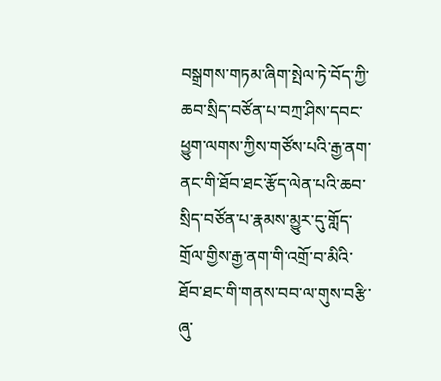བསྒྲགས་གཏམ་ཞིག་སྤེལ་ཏེ་བོད་ཀྱི་ཆབ་སྲིད་བཙོན་པ་བཀྲ་ཤིས་དབང་ཕྱུག་ལགས་ཀྱིས་གཙོས་པའི་རྒྱ་ནག་ནང་གི་ཐོབ་ཐང་རྩོད་ལེན་པའི་ཆབ་སྲིད་བཙོན་པ་རྣམས་མྱུར་དུ་གློད་གྲོལ་གྱིས་རྒྱ་ནག་གི་འགྲོ་བ་མིའི་ཐོབ་ཐང་གི་གནས་བབ་ལ་གུས་བརྩི་ཞུ་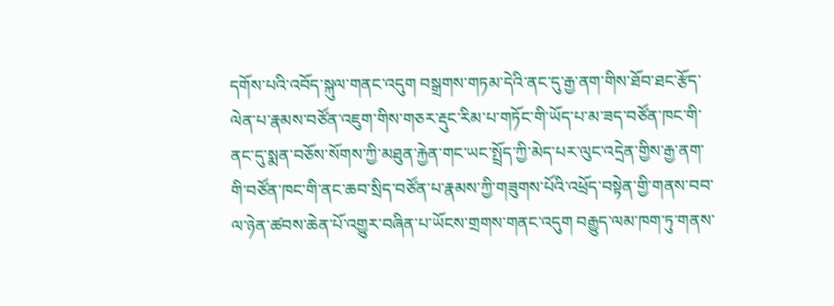དགོས་པའི་འབོད་སྐུལ་གནང་འདུག བསྒྲགས་གཏམ་དེའི་ནང་དུ་རྒྱ་ནག་གིས་ཐོབ་ཐང་རྩོད་ལེན་པ་རྣམས་བཙོན་འཇུག་གིས་གཅར་རྡུང་རིམ་པ་གཏོང་གི་ཡོད་པ་མ་ཟད་བཙོན་ཁང་གི་ནང་དུ་སྨན་བཅོས་སོགས་ཀྱི་མཐུན་རྐྱེན་གང་ཡང་སྤྲོད་ཀྱི་མེད་པར་ལུང་འདྲེན་གྱིས་རྒྱ་ནག་གི་བཙོན་ཁང་གི་ནང་ཆབ་སྲིད་བཙོན་པ་རྣམས་ཀྱི་གཟུགས་པོའི་འཕྲོད་བསྟེན་གྱི་གནས་བབ་ལ་ཉེན་ཚབས་ཆེན་པོ་འགྱུར་བཞིན་པ་ཡོངས་གྲགས་གནང་འདུག བརྒྱུད་ལམ་ཁག་ཏུ་གནས་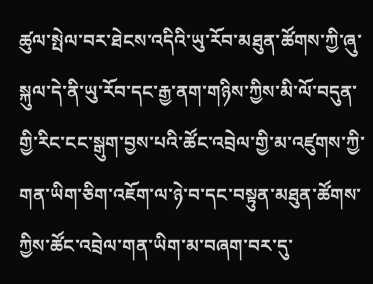ཚུལ་སྤེལ་བར་ཐེངས་འདིའི་ཡུ་རོབ་མཐུན་ཚོགས་ཀྱི་ཞུ་སྐུལ་དེ་ནི་ཡུ་རོབ་དང་རྒྱ་ནག་གཉིས་ཀྱིས་མི་ལོ་བདུན་གྱི་རིང་ངང་སྒུག་བྱས་པའི་ཚོང་འབྲེལ་གྱི་མ་འཛུགས་ཀྱི་གན་ཡིག་ཅིག་འཇོག་ལ་ཉེ་བ་དང་བསྟུན་མཐུན་ཚོགས་ཀྱིས་ཚོང་འབྲེལ་གན་ཡིག་མ་བཞག་བར་དུ་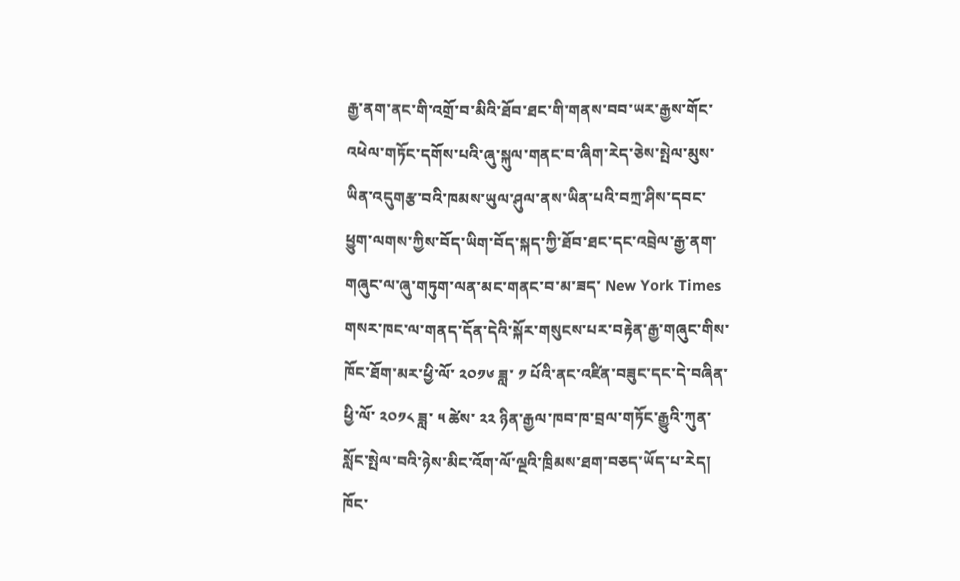རྒྱ་ནག་ནང་གི་འགྲོ་བ་མིའི་ཐོབ་ཐང་གི་གནས་བབ་ཡར་རྒྱས་གོང་འཕེལ་གཏོང་དགོས་པའི་ཞུ་སྐུལ་གནང་བ་ཞིག་རེད་ཅེས་སྤེལ་མུས་ཡིན་འདུགརྩ་བའི་ཁམས་ཡུལ་ཤུལ་ནས་ཡིན་པའི་བཀྲ་ཤིས་དབང་ཕྱུག་ལགས་ཀྱིས་བོད་ཡིག་བོད་སྐད་ཀྱི་ཐོབ་ཐང་དང་འབྲེལ་རྒྱ་ནག་གཞུང་ལ་ཞུ་གཏུག་ལན་མང་གནང་བ་མ་ཟད་ New York Times གསར་ཁང་ལ་གནད་དོན་དེའི་སྐོར་གསུངས་པར་བརྟེན་རྒྱ་གཞུང་གིས་ཁོང་ཐོག་མར་ཕྱི་ལོ་ ༢༠༡༦ ཟླ་ ༡ པོའི་ནང་འཛིན་བཟུང་དང་དེ་བཞིན་ཕྱི་ལོ་ ༢༠༡༨ ཟླ་ ༥ ཚེས་ ༢༢ ཉིན་རྒྱལ་ཁབ་ཁ་བྲལ་གཏོང་རྒྱུའི་ཀུན་སློང་སྤེལ་བའི་ཉེས་མིང་འོག་ལོ་ལྔའི་ཁྲིམས་ཐག་བཅད་ཡོད་པ་རེད། ཁོང་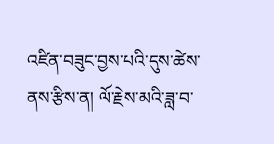འཛིན་བཟུང་བྱས་པའི་དུས་ཚེས་ནས་རྩིས་ན། ལོ་རྗེས་མའི་ཟླ་བ་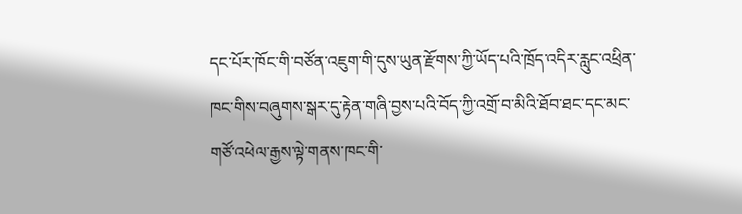དང་པོར་ཁོང་གི་བཙོན་འཇུག་གི་དུས་ཡུན་རྫོགས་ཀྱི་ཡོད་པའི་ཁྲོད་འདིར་རླུང་འཕྲིན་ཁང་གིས་བཞུགས་སྒར་དུ་རྟེན་གཞི་བྱས་པའི་བོད་ཀྱི་འགྲོ་བ་མིའི་ཐོབ་ཐང་དང་མང་གཙོ་འཕེལ་རྒྱས་ལྟེ་གནས་ཁང་གི་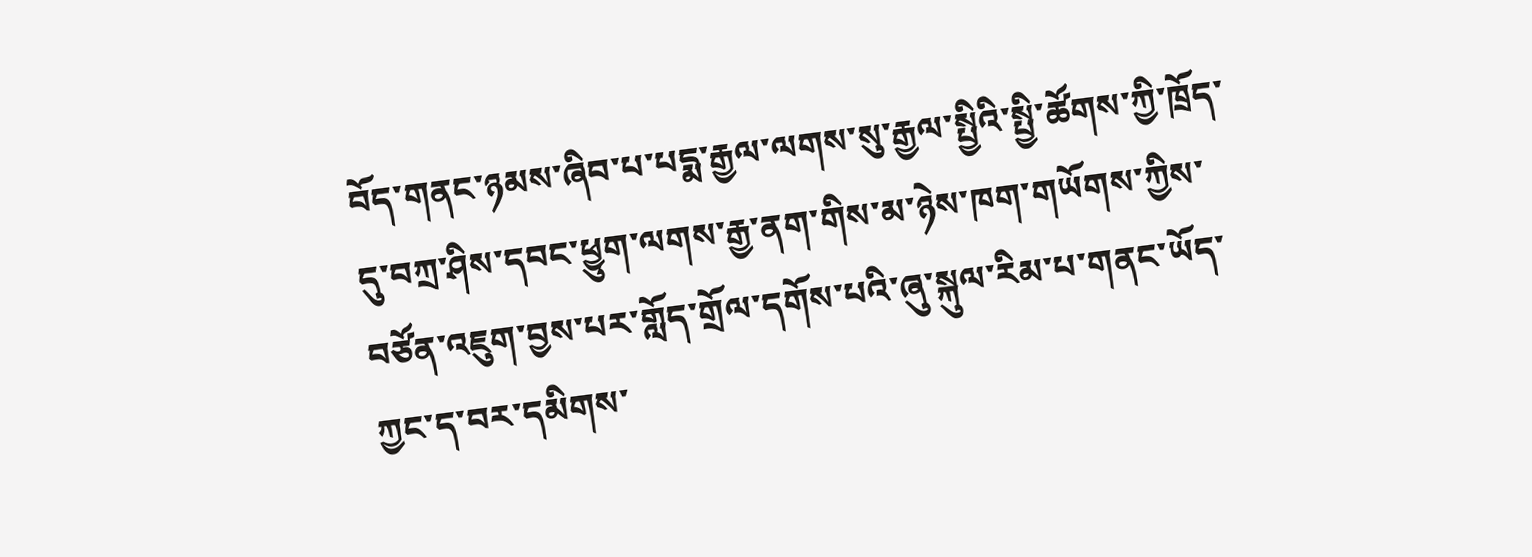བོད་གནང་ཉམས་ཞིབ་པ་པདྨ་རྒྱལ་ལགས་སུ་རྒྱལ་སྤྱིའི་སྤྱི་ཚོགས་ཀྱི་ཁྲོད་དུ་བཀྲ་ཤིས་དབང་ཕྱུག་ལགས་རྒྱ་ནག་གིས་མ་ཉེས་ཁག་གཡོགས་ཀྱིས་བཙོན་འཇུག་བྱས་པར་གློད་གྲོལ་དགོས་པའི་ཞུ་སྐུལ་རིམ་པ་གནང་ཡོད་ཀྱང་ད་བར་དམིགས་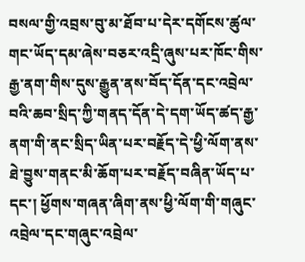བསལ་གྱི་འབྲས་བུ་མ་ཐོབ་པ་དེར་དགོངས་ཚུལ་གང་ཡོད་དམ་ཞེས་བཅར་འདྲི་ཞུས་པར་ཁོང་གིས་རྒྱ་ནག་གིས་དུས་རྒྱུན་ནས་བོད་དོན་དང་འབྲེལ་བའི་ཆབ་སྲིད་ཀྱི་གནད་དོན་དེ་དག་ཡོད་ཚད་རྒྱ་ནག་གི་ནང་སྲིད་ཡིན་པར་བརྗོད་དེ་ཕྱི་ལོག་ནས་ཐེ་བྱུས་གནང་མི་ཆོག་པར་བརྗོད་བཞིན་ཡོད་པ་དང་། ཕྱོགས་གཞན་ཞིག་ནས་ཕྱི་ལོག་གི་གཞུང་འབྲེལ་དང་གཞུང་འབྲེལ་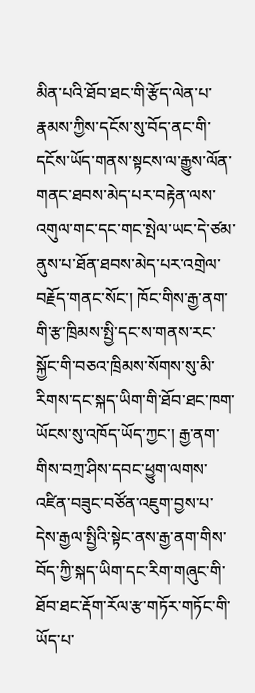མིན་པའི་ཐོབ་ཐང་གི་རྩོད་ལེན་པ་རྣམས་ཀྱིས་དངོས་སུ་བོད་ནང་གི་དངོས་ཡོད་གནས་སྟངས་ལ་རྒྱུས་ལོན་གནང་ཐབས་མེད་པར་བརྟེན་ལས་འགུལ་གང་དང་གང་སྤེལ་ཡང་དེ་ཙམ་ནུས་པ་ཐོན་ཐབས་མེད་པར་འགྲེལ་བརྗོད་གནང་སོང་། ཁོང་གིས་རྒྱ་ནག་གི་རྩ་ཁྲིམས་སྤྱི་དང་ས་གནས་རང་སྐྱོང་གི་བཅའ་ཁྲིམས་སོགས་སུ་མི་རིགས་དང་སྐད་ཡིག་གི་ཐོབ་ཐང་ཁག་ཡོངས་སུ་འཁོད་ཡོད་ཀྱང་། རྒྱ་ནག་གིས་བཀྲ་ཤིས་དབང་ཕྱུག་ལགས་འཛིན་བཟུང་བཙོན་འཇུག་བྱས་པ་དེས་རྒྱལ་སྤྱིའི་སྟེང་ནས་རྒྱ་ནག་གིས་བོད་ཀྱི་སྐད་ཡིག་དང་རིག་གཞུང་གི་ཐོབ་ཐང་རྡོག་རོལ་རྩ་གཏོར་གཏོང་གི་ཡོད་པ་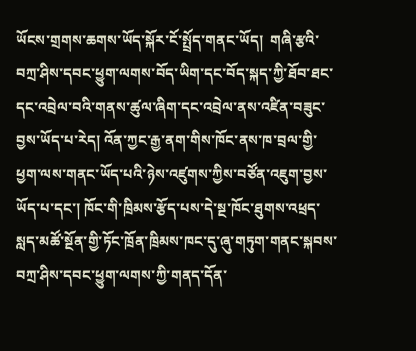ཡོངས་གྲགས་ཆགས་ཡོད་སྐོར་ངོ་སྤྲོད་གནང་ཡོད།  གཞི་རྩའི་བཀྲ་ཤིས་དབང་ཕྱུག་ལགས་བོད་ཡིག་དང་བོད་སྐད་ཀྱི་ཐོབ་ཐང་དང་འབྲེལ་བའི་གནས་ཚུལ་ཞིག་དང་འབྲེལ་ནས་འཛིན་བཟུང་བྱས་ཡོད་པ་རེད། འོན་ཀྱང་རྒྱ་ནག་གིས་ཁོང་ནས་ཁ་བྲལ་གྱི་ཕྱག་ལས་གནང་ཡོད་པའི་ཉེས་འཛུགས་ཀྱིས་བཙོན་འཇུག་བྱས་ཡོད་པ་དང་། ཁོང་གི་ཁྲིམས་རྩོད་པས་དེ་སྔ་ཁོང་ཐུགས་འཕྲད་སླད་མཚོ་སྔོན་གྱི་ཏོང་ཁྲོན་ཁྲིམས་ཁང་དུ་ཞུ་གཏུག་གནང་སྐབས་བཀྲ་ཤིས་དབང་ཕྱུག་ལགས་ཀྱི་གནད་དོན་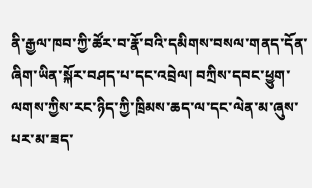ནི་རྒྱལ་ཁབ་ཀྱི་ཚོར་བ་རྣོ་བའི་དམིགས་བསལ་གནད་དོན་ཞིག་ཡིན་སྐོར་བཤད་པ་དང་འབྲེལ། བཀྲིས་དབང་ཕྱུག་ལགས་ཀྱིས་རང་ཉིད་ཀྱི་ཁྲིམས་ཆད་ལ་དང་ལེན་མ་ཞུས་པར་མ་ཟད་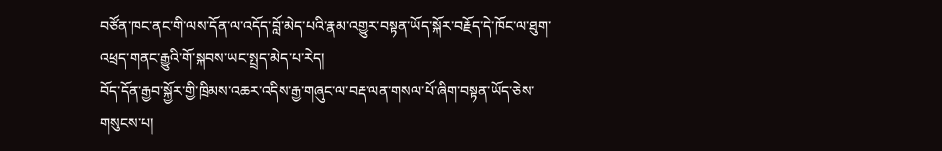བཙོན་ཁང་ནང་གི་ལས་དོན་ལ་འདོད་བློ་མེད་པའི་རྣམ་འགྱུར་བསྟན་ཡོད་སྐོར་བརྗོད་དེ་ཁོང་ལ་ཐུག་འཕྲད་གནང་རྒྱུའི་གོ་སྐབས་ཡང་སྤྲད་མེད་པ་རེད།
བོད་དོན་རྒྱབ་སྐྱོར་གྱི་ཁྲིམས་འཆར་འདིས་རྒྱ་གཞུང་ལ་བརྡ་ལན་གསལ་པོ་ཞིག་བསྟན་ཡོད་ཅེས་གསུངས་པ།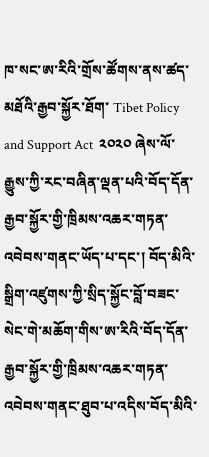ཁ་སང་ཨ་རིའི་གྲོས་ཚོགས་ནས་ཚད་མཐོའི་རྒྱབ་སྐྱོར་ཐོག་ Tibet Policy and Support Act  ༢༠༢༠ ཞེས་ལོ་རྒྱུས་ཀྱི་རང་བཞིན་ལྡན་པའི་བོད་དོན་རྒྱབ་སྐྱོར་གྱི་ཁྲིམས་འཆར་གཏན་འབེབས་གནང་ཡོད་པ་དང་། བོད་མིའི་སྒྲིག་འཛུགས་ཀྱི་སྲིད་སྐྱོང་བློ་བཟང་སེང་གེ་མཆོག་གིས་ཨ་རིའི་བོད་དོན་རྒྱབ་སྐྱོར་གྱི་ཁྲིམས་འཆར་གཏན་འབེབས་གནང་ཐུབ་པ་འདིས་བོད་མིའི་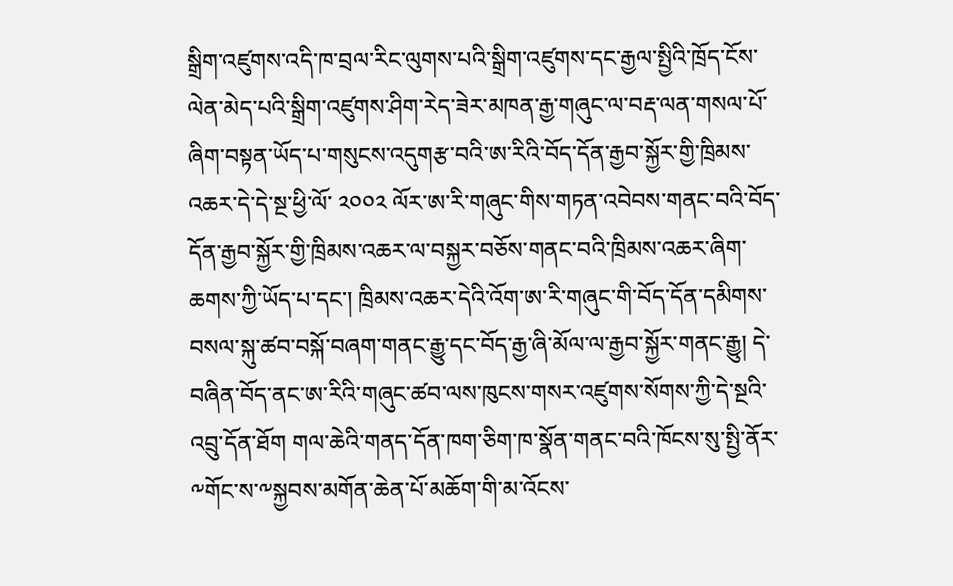སྒྲིག་འཛུགས་འདི་ཁ་བྲལ་རིང་ལུགས་པའི་སྒྲིག་འཛུགས་དང་རྒྱལ་སྤྱིའི་ཁྲོད་ངོས་ལེན་མེད་པའི་སྒྲིག་འཛུགས་ཤིག་རེད་ཟེར་མཁན་རྒྱ་གཞུང་ལ་བརྡ་ལན་གསལ་པོ་ཞིག་བསྟན་ཡོད་པ་གསུངས་འདུགརྩ་བའི་ཨ་རིའི་བོད་དོན་རྒྱབ་སྐྱོར་གྱི་ཁྲིམས་འཆར་དེ་དེ་སྔ་ཕྱི་ལོ་ ༢༠༠༢ ལོར་ཨ་རི་གཞུང་གིས་གཏན་འབེབས་གནང་བའི་བོད་དོན་རྒྱབ་སྐྱོར་གྱི་ཁྲིམས་འཆར་ལ་བསྐྱར་བཅོས་གནང་བའི་ཁྲིམས་འཆར་ཞིག་ཆགས་ཀྱི་ཡོད་པ་དང་། ཁྲིམས་འཆར་དེའི་འོག་ཨ་རི་གཞུང་གི་བོད་དོན་དམིགས་བསལ་སྐུ་ཚབ་བསྐོ་བཞག་གནང་རྒྱུ་དང་བོད་རྒྱ་ཞི་མོལ་ལ་རྒྱབ་སྐྱོར་གནང་རྒྱུ། དེ་བཞིན་བོད་ནང་ཨ་རིའི་གཞུང་ཚབ་ལས་ཁུངས་གསར་འཛུགས་སོགས་ཀྱི་དེ་སྔའི་འབྲུ་དོན་ཐོག གལ་ཆེའི་གནད་དོན་ཁག་ཅིག་ཁ་སྣོན་གནང་བའི་ཁོངས་སུ་སྤྱི་ནོར་༸གོང་ས་༸སྐྱབས་མགོན་ཆེན་པོ་མཆོག་གི་མ་འོངས་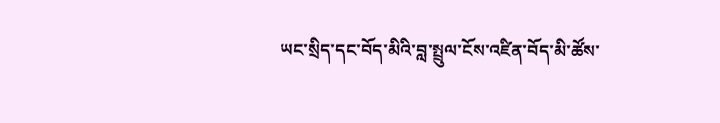ཡང་སྲིད་དང་བོད་མིའི་བླ་སྤྲུལ་ངོས་འཛིན་བོད་མི་ཚོས་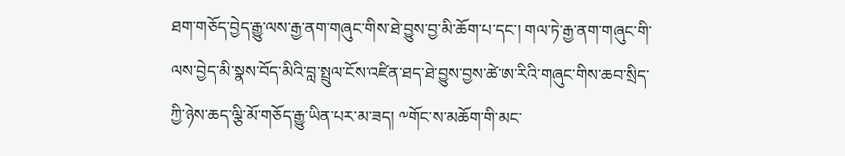ཐག་གཅོད་བྱེད་རྒྱུ་ལས་རྒྱ་ནག་གཞུང་གིས་ཐེ་བྱུས་བྱ་མི་ཆོག་པ་དང་། གལ་ཏེ་རྒྱ་ནག་གཞུང་གི་ལས་བྱེད་མི་སྣས་བོད་མིའི་བླ་སྤྲུལ་ངོས་འཛིན་ཐད་ཐེ་བྱུས་བྱས་ཚེ་ཨ་རིའི་གཞུང་གིས་ཆབ་སྲིད་ཀྱི་ཉེས་ཆད་ལྕི་མོ་གཅོད་རྒྱུ་ཡིན་པར་མ་ཟད། ༸གོང་ས་མཆོག་གི་མང་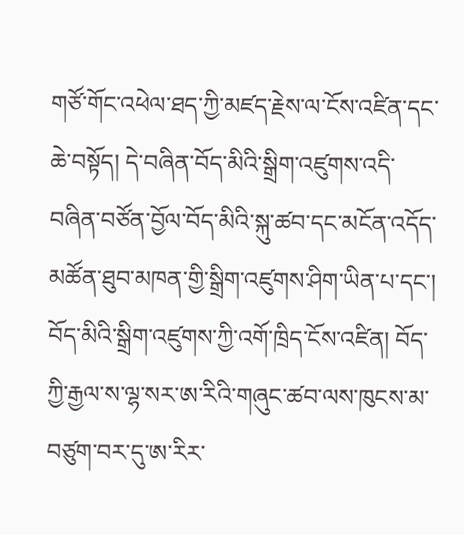གཙོ་གོང་འཕེལ་ཐད་ཀྱི་མཛད་རྗེས་ལ་ངོས་འཛིན་དང་ཆེ་བསྟོད། དེ་བཞིན་བོད་མིའི་སྒྲིག་འཛུགས་འདི་བཞིན་བཙོན་བྱོལ་བོད་མིའི་སྐུ་ཚབ་དང་མངོན་འདོད་མཚོན་ཐུབ་མཁན་གྱི་སྒྲིག་འཛུགས་ཤིག་ཡིན་པ་དང་། བོད་མིའི་སྒྲིག་འཛུགས་ཀྱི་འགོ་ཁྲིད་ངོས་འཛིན། བོད་ཀྱི་རྒྱལ་ས་ལྷ་སར་ཨ་རིའི་གཞུང་ཚབ་ལས་ཁུངས་མ་བཙུག་བར་དུ་ཨ་རིར་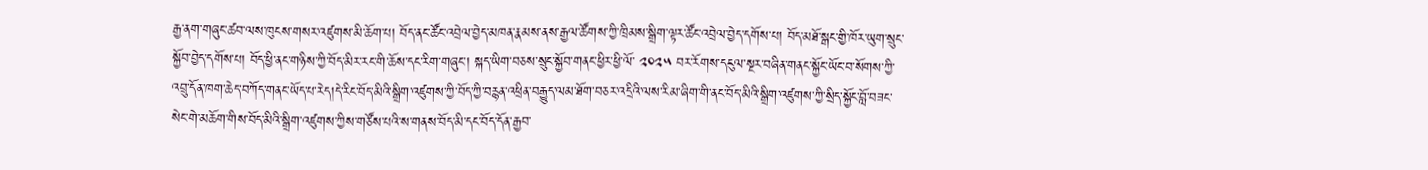རྒྱ་ནག་གཞུང་ཚབ་ལས་ཁུངས་གསར་འཛུགས་མི་ཆོག་པ། བོད་ནང་ཚོང་འབྲེལ་བྱེད་མཁན་རྣམས་ནས་རྒྱལ་ཚོགས་ཀྱི་ཁྲིམས་སྒྲིག་ལྟར་ཚོང་འབྲེལ་བྱེད་དགོས་པ། བོད་མཐོ་སྒང་གྱི་ཁོར་ཡུག་སྲུང་སྐྱོབ་བྱེད་དགོས་པ། བོད་ཕྱི་ནང་གཉིས་ཀྱི་བོད་མིར་རང་གི་ཆོས་དང་རིག་གཞུང་། སྐད་ཡིག་བཅས་སྲུང་སྐྱོབ་གནང་ཕྱིར་ཕྱི་ལོ་ ༢༠༢༥ བར་རོགས་དངུལ་སྔར་བཞིན་གནང་སྐྱོང་ཡོང་བ་སོགས་ཀྱི་འབྲུ་དོན་ཁག་ཆེད་བཀོད་གནང་ཡོད་པ་རེད།དེ་རིང་བོད་མིའི་སྒྲིག་འཛུགས་ཀྱི་བོད་ཀྱི་བརྙན་འཕྲིན་བརྒྱུད་ལམ་ཐོག་བཅར་འདྲིའི་ལས་རིམ་ཞིག་གི་ནང་བོད་མིའི་སྒྲིག་འཛུགས་ཀྱི་སྲིད་སྐྱོང་བློ་བཟང་སེང་གེ་མཆོག་གིས་བོད་མིའི་སྒྲིག་འཛུགས་ཀྱིས་གཙོས་པའི་ས་གནས་བོད་མི་དང་བོད་དོན་རྒྱབ་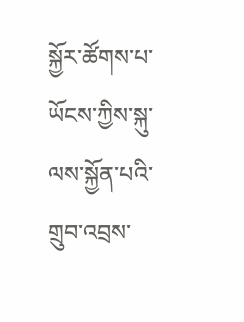སྐྱོར་ཚོགས་པ་ཡོངས་ཀྱིས་སྐུ་ལས་སྐྱོན་པའི་གྲུབ་འབྲས་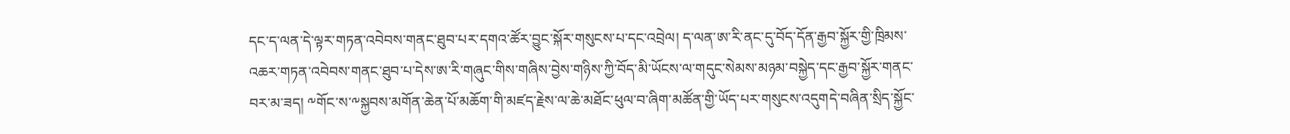དང་ད་ལན་དེ་ལྟར་གཏན་འབེབས་གནང་ཐུབ་པར་དགའ་ཚོར་བྱུང་སྐོར་གསུངས་པ་དང་འབྲེལ། ད་ལན་ཨ་རི་ནང་དུ་བོད་དོན་རྒྱབ་སྐྱོར་གྱི་ཁྲིམས་འཆར་གཏན་འབེབས་གནང་ཐུབ་པ་དེས་ཨ་རི་གཞུང་གིས་གཞིས་བྱེས་གཉིས་ཀྱི་བོད་མི་ཡོངས་ལ་གདུང་སེམས་མཉམ་བསྐྱེད་དང་རྒྱབ་སྐྱོར་གནང་བར་མ་ཟད། ༸གོང་ས་༸སྐྱབས་མགོན་ཆེན་པོ་མཆོག་གི་མཛད་རྗེས་ལ་ཆེ་མཐོང་ཕུལ་བ་ཞིག་མཚོན་གྱི་ཡོད་པར་གསུངས་འདུགདེ་བཞིན་སྲིད་སྐྱོང་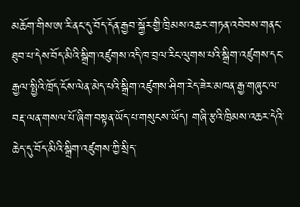མཆོག་གིས་ཨ་རི་ནང་དུ་བོད་དོན་རྒྱབ་སྐྱོར་གྱི་ཁྲིམས་འཆར་གཏན་འབེབས་གནང་ཐུབ་པ་དེས་བོད་མིའི་སྒྲིག་འཛུགས་འདི་ཁ་བྲལ་རིང་ལུགས་པའི་སྒྲིག་འཛུགས་དང་རྒྱལ་སྤྱིའི་ཁྲོད་ངོས་ལེན་མེད་པའི་སྒྲིག་འཛུགས་ཤིག་རེད་ཟེར་མཁན་རྒྱ་གཞུང་ལ་བརྡ་ལན་གསལ་པོ་ཞིག་བསྟན་ཡོད་པ་གསུངས་ཡོད། གཞི་རྩའི་ཁྲིམས་འཆར་དེའི་ཆེད་དུ་བོད་མིའི་སྒྲིག་འཛུགས་ཀྱི་སྲིད་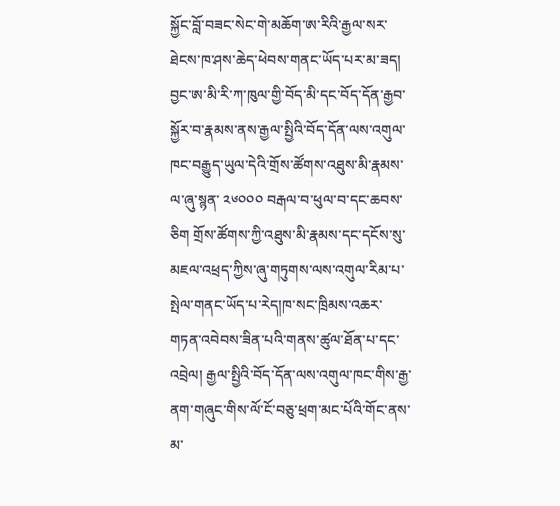སྐྱོང་བློ་བཟང་སེང་གེ་མཆོག་ཨ་རིའི་རྒྱལ་སར་ཐེངས་ཁ་ཤས་ཆེད་ཕེབས་གནང་ཡོད་པར་མ་ཟད། བྱང་ཨ་མི་རི་ཀ་ཁུལ་གྱི་བོད་མི་དང་བོད་དོན་རྒྱབ་སྐྱོར་བ་རྣམས་ནས་རྒྱལ་སྤྱིའི་བོད་དོན་ལས་འགུལ་ཁང་བརྒྱུད་ཡུལ་དེའི་གྲོས་ཚོགས་འཐུས་མི་རྣམས་ལ་ཞུ་སྙན་ ༢༦༠༠༠ བརྒལ་བ་ཕུལ་བ་དང་ཆབས་ཅིག གྲོས་ཚོགས་ཀྱི་འཐུས་མི་རྣམས་དང་དངོས་སུ་མཇལ་འཕྲད་ཀྱིས་ཞུ་གཏུགས་ལས་འགུལ་རིམ་པ་སྤེལ་གནང་ཡོད་པ་རེད།ཁ་སང་ཁྲིམས་འཆར་གཏན་འབེབས་ཟིན་པའི་གནས་ཚུལ་ཐོན་པ་དང་འབྲེལ། རྒྱལ་སྤྱིའི་བོད་དོན་ལས་འགུལ་ཁང་གིས་རྒྱ་ནག་གཞུང་གིས་ལོ་ངོ་བཅུ་ཕྲག་མང་པོའི་གོང་ནས་མ་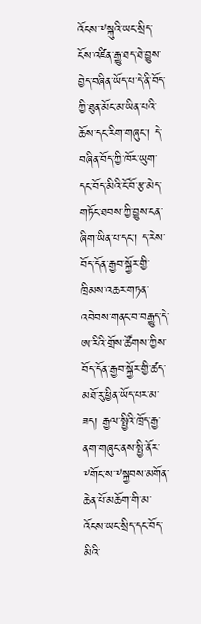འོངས་༸སྐུའི་ཡང་སྲིད་ངོས་འཛིན་རྒྱུ་ཐད་ཐེ་བྱུས་བྱེད་བཞིན་ཡོད་པ་དེ་ནི་བོད་ཀྱི་ཐུན་མོང་མ་ཡིན་པའི་ཆོས་དང་རིག་གཞུང་། དེ་བཞིན་བོད་ཀྱི་ཁོར་ཡུག་དང་བོད་མིའི་ངོ་བོ་རྩ་མེད་གཏོང་ཐབས་ཀྱི་བྱུས་ངན་ཞིག་ཡིན་པ་དང་། ད་རེས་བོད་དོན་རྒྱབ་སྐྱོར་གྱི་ཁྲིམས་འཆར་གཏན་འབེབས་གནང་བ་བརྒྱུད་དེ་ཨ་རིའི་གྲོས་ཚོགས་ཀྱིས་བོད་དོན་རྒྱབ་སྐྱོར་གྱི་ཚད་མཐོ་རུ་ཕྱིན་ཡོད་པར་མ་ཟད། རྒྱལ་སྤྱིའི་ཁྲོད་རྒྱ་ནག་གཞུང་ནས་སྤྱི་ནོར་༸གོང་ས་༸སྐྱབས་མགོན་ཆེན་པོ་མཆོག་གི་མ་འོངས་ཡང་སྲིད་དང་བོད་མིའི་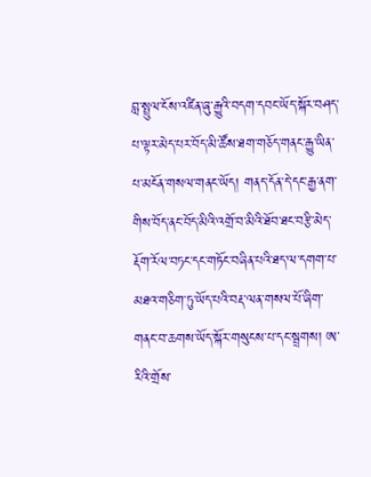བླ་སྤྲུལ་ངོས་འཛིན་ཞུ་རྒྱུའི་བདག་དབང་ཡོད་སྐོར་བཤད་པ་ལྟར་མེད་པར་བོད་མི་ཚོས་ཐག་གཅོད་གནང་རྒྱུ་ཡིན་པ་མངོན་གསལ་གནང་ཡོད། གནད་དོན་དེ་དང་རྒྱ་ནག་གིས་བོད་ནང་བོད་མིའི་འགྲོ་བ་མིའི་ཐོབ་ཐང་བརྩི་མེད་རྡོག་རོལ་བཏང་དང་གཏོང་བཞིན་པའི་ཐད་ལ་དགག་པ་མཐའ་གཅིག་ཏུ་ཡོད་པའི་བརྡ་ལན་གསལ་པོ་ཞིག་གནང་བ་ཆགས་ཡོད་སྐོར་གསུངས་པ་དང་སྦྲགས། ཨ་རིའི་གྲོས་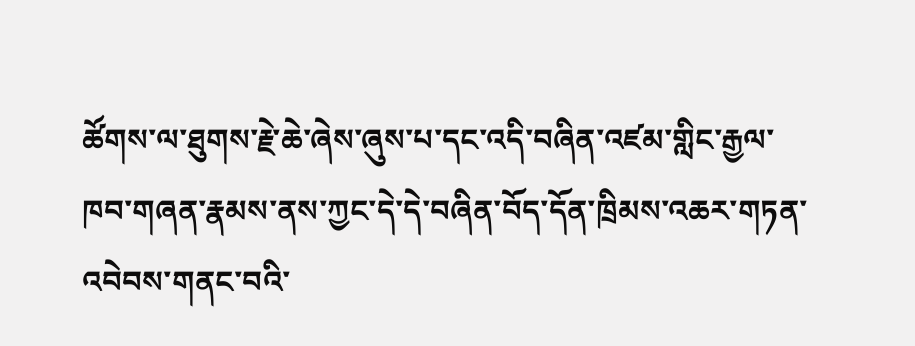ཚོགས་ལ་ཐུགས་རྗེ་ཆེ་ཞེས་ཞུས་པ་དང་འདི་བཞིན་འཛམ་གླིང་རྒྱལ་ཁབ་གཞན་རྣམས་ནས་ཀྱང་དེ་དེ་བཞིན་བོད་དོན་ཁྲིམས་འཆར་གཏན་འབེབས་གནང་བའི་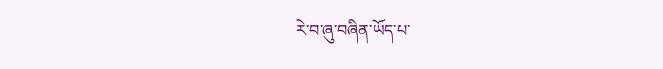རེ་བ་ཞུ་བཞིན་ཡོད་པ་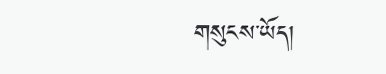གསུངས་ཡོད།